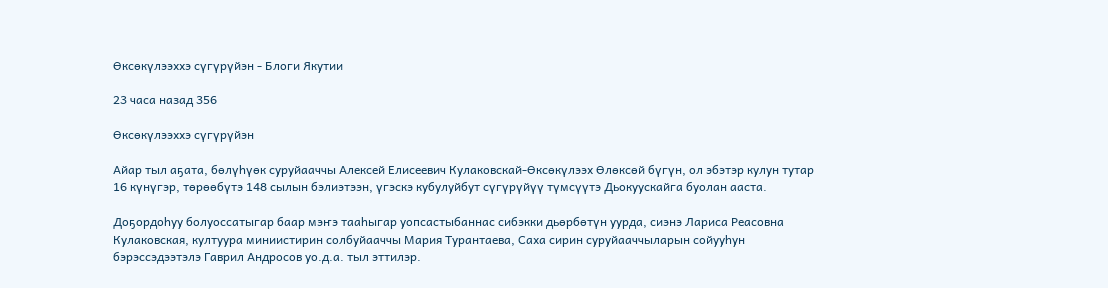Өксөкүлээххэ сүгүрүйэн - Блоги Якутии

23 часа назад 356

Өксөкүлээххэ сүгүрүйэн

Айар тыл аҕата, бөлүһүөк суруйааччы Алексей Елисеевич Кулаковскай-Өксөкүлээх Өлөксөй бүгүн, ол эбэтэр кулун тутар 16 күнүгэр, төрөөбүтэ 148 сылын бэлиэтээн, үгэскэ кубулуйбут сүгүрүйүү түмсүүтэ Дьокуускайга буолан ааста.

Доҕордоһуу болуоссатыгар баар мэҥэ тааһыгар уопсастыбаннас сибэкки дьөрбөтүн уурда, сиэнэ Лариса Реасовна Кулаковская, култуура миниистирин солбуйааччы Мария Турантаева, Саха сирин суруйааччыларын сойууһун бэрэссэдээтэлэ Гаврил Андросов уо.д.а. тыл эттилэр.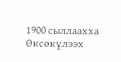1900 сыллаахха Өксөкүлээх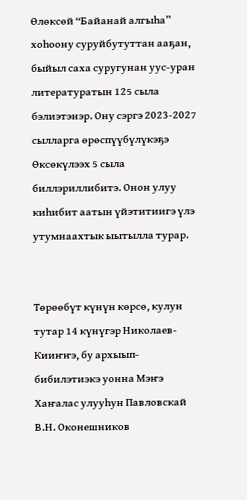Өлөксөй “Байанай алгыһа” хоһоону суруйбутуттан ааҕан, быйыл саха суругунан уус-уран литературатын 125 сыла бэлиэтэнэр. Ону сэргэ 2023-2027 сылларга өрөспүүбүлүкэҕэ Өксөкүлээх 5 сыла биллэриллибитэ. Онон улуу киһибит аатын үйэтитиигэ үлэ утумнаахтык ыытылла турар.


Төрөөбүт күнүн көрсө, кулун тутар 14 күнүгэр Николаев-Кииҥҥэ, бу архыып-бибилэтиэкэ уонна Мэҥэ Хаҥалас улууһун Павловскай В.Н. Оконешников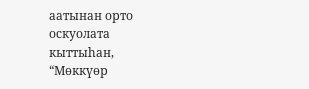аатынан орто оскуолата кыттыһан, “Мөккүөр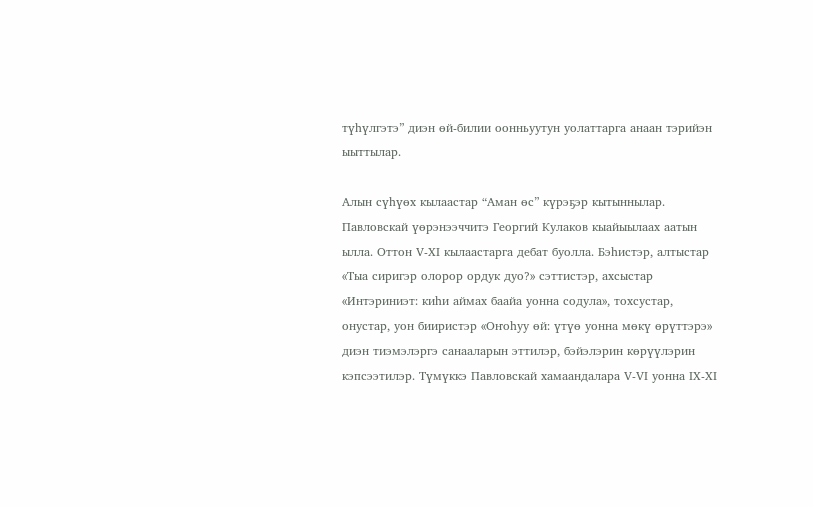түһүлгэтэ” диэн өй-билии оонньуутун уолаттарга анаан тэрийэн ыыттылар.

Алын сүһүөх кылаастар “Аман өс” күрэҕэр кытыннылар. Павловскай үөрэнээччитэ Георгий Кулаков кыайыылаах аатын ылла. Оттон V-XI кылаастарга дебат буолла. Бэһистэр, алтыстар «Тыа сиригэр олорор ордук дуо?» сэттистэр, ахсыстар «Интэриниэт: киһи аймах баайа уонна содула», тохсустар, онустар, уон бииристэр «Оҥоһуу өй: үтүө уонна мөкү өрүттэрэ» диэн тиэмэлэргэ санааларын эттилэр, бэйэлэрин көрүүлэрин кэпсээтилэр. Түмүккэ Павловскай хамаандалара V-VI уонна IX-XI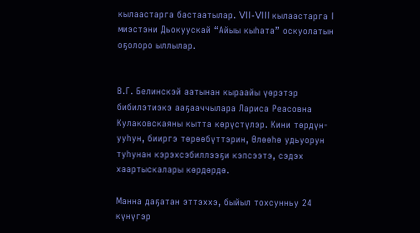кылаастарга бастаатылар. VII-VIII кылаастарга I миэстэни Дьокуускай “Айыы кыһата” оскуолатын оҕолоро ыллылар.


В.Г. Белинскэй аатынан кыраайы үөрэтэр бибилэтиэкэ ааҕааччылара Лариса Реасовна Кулаковскаяны кытта көрүстүлэр. Кини төрдүн-ууһун, бииргэ төрөөбүттэрин, Өлөөһө удьуорун туһунан кэрэхсэбиллээҕи кэпсээтэ, сэдэх хаартыскалары көрдөрдө.

Манна даҕатан эттэххэ, быйыл тохсунньу 24 күнүгэр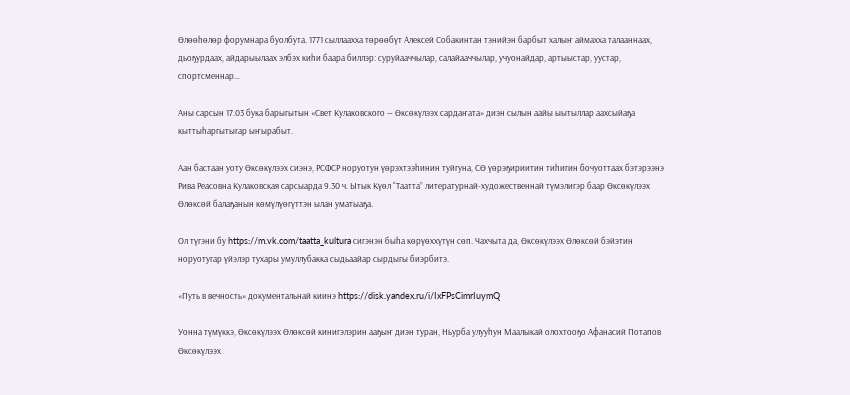Өлөөһөлөр форумнара буолбута. 1771 сыллаахха төрөөбүт Алексей Собакинтан тэнийэн барбыт халыҥ аймахха талааннаах, дьоҕурдаах, айдарыылаах элбэх киһи баара биллэр: суруйааччылар, салайааччылар, учуонайдар, артыыстар, уустар, спортсменнар…

Аны сарсын 17.03 бука барыгытын «Свет Кулаковского — Өксөкүлээх сардаҥата» диэн сылын аайы ыытыллар аахсыйаҕа кыттыһаргытыгар ыҥырабыт.

Аан бастаан уоту Өксөкүлээх сиэнэ, РСФСР норуотун үөрэхтээһинин туйгуна, СӨ үөрэҕириитин тиһигин бочуоттаах бэтэрээнэ Рива Реасовна Кулаковская сарсыарда 9.30 ч. Ытык Күөл “Таатта” литературнай-художественнай түмэлигэр баар Өксөкүлээх Өлөксөй балаҕанын көмүлүөгүттэн ылан уматыаҕа.

Ол түгэни бу https://m.vk.com/taatta_kultura сигэнэн быһа көрүөххүтүн сөп. Чахчыта да, Өксөкүлээх Өлөксөй бэйэтин норуотугар үйэлэр тухары умуллубакка сыдьаайар сырдыгы биэрбитэ.

«Путь в вечность» документальнай киинэ https://disk.yandex.ru/i/IxFPsCimrIuymQ

Уонна түмүккэ, Өксөкүлээх Өлөксөй кинигэлэрин ааҕыҥ диэн туран, Ньурба улууһун Маалыкай олохтооҕо Афанасий Потапов Өксөкүлээх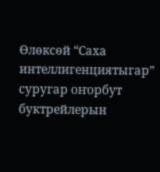Өлөксөй “Саха интеллигенциятыгар” суругар оҥорбут буктрейлерын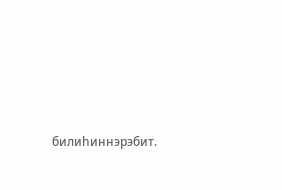билиһиннэрэбит.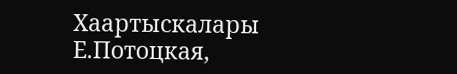Хаартыскалары Е.Потоцкая,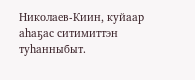Николаев-Киин, куйаар аһаҕас ситимиттэн туһанныбыт.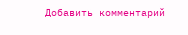Добавить комментарий